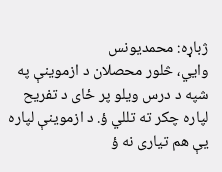ژباړه: محمدیونس
وایي، څلور محصلان د ازموینې په شپه د درس ویلو پر ځای د تفریح لپاره چکر ته تللي ؤ. د ازموینې لپاره یې هم تیاری نه ؤ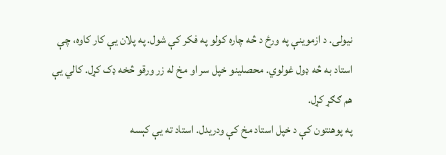نیولی. د ازموینې په ورځ د څه چاره کولو په فکر کې شول. په پلان یې کار کاوه، چې استاد به څه ډول غولوي. محصلینو خپل سر او مخ له زر ورقو څخه ډک کړل. کالي یې هم ګګړ کړل.
په پوهنتون کې د خپل استاد مخ کې ودریدل. استاد ته یې کېسه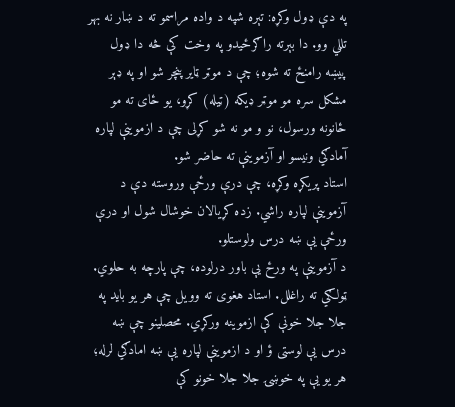په دې ډول وکړه: تېره شپه د واده مراسمو ته د ښار نه بهر تللي وو. دا بېرته راګرځیدو په وخت کې څه دا ډول پیښه رامنځ ته شوه؛ چې د موټر ټایر پنچر شو او په ډېر مشکل سره مو موټر ډیکه (ټیله) کړو، یو ځای ته مو ځانونه ورسول، نو و مو نه شو کړلی چې د ازموینې لپاره آمادګي ونیسو او آزموینې ته حاضر شو.
استاد پریکړه وکړه، چې درې ورځې وروسته دې د آزموینې لپاره راشي. زده کړیالان خوشال شول او درې ورځې یې ښه درس ولوستلو.
د آزموینې په ورځ یې باور درلوده، چې پارچه به حلوي. ټولګي ته راغلل. استاد هغوی ته وویل چې هر یو باید په جلا جلا خونې کې ازموینه ورکړي. محصلینو چې ښه درس یې لوستی ؤ او د ازموینې لپاره یې ښه امادګي لرله؛ هر یو یې په خوښۍ جلا جلا خونو کې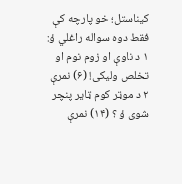کیناستل؛ خو پارچه کې فقط دوه سواله راغلي ؤ:
۱ د ناوې او زوم نوم او تخلص ولیکی! (۶) نمرې
۲ د موټر کوم ټایر پنچر شوی ؤ ؟ (۱۴) نمرې